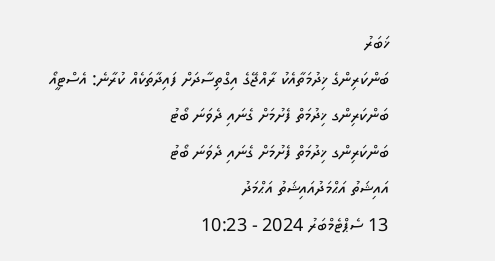ޚަބަރު
ބަންކަރިންގެ ޚިދުމަތާއެކު ރާއްޖޭގެ އިގްތިސާދަށް ފައިދާތަކެއް ކުރާނެ: އެސްޓީއޯ
ބަންކަރިންގ ޚިދުމަތް ފެށުމަށް ގެނައި ދެވަނަ ބޯޓު
ބަންކަރިންގ ޚިދުމަތް ފެށުމަށް ގެނައި ދެވަނަ ބޯޓު
އައިޝަތު އަޙްމަދުއައިޝަތު އަޙްމަދު
13 ސެޕްޓެމްބަރު 2024 - 10:23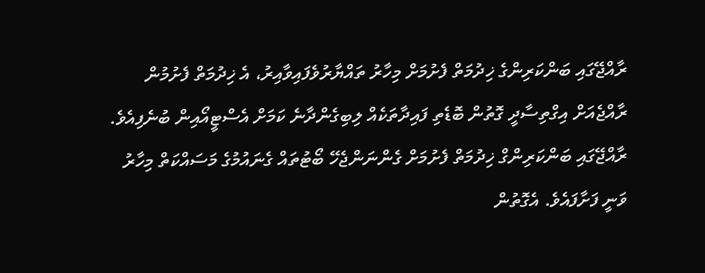ރާއްޖޭގައި ބަންކަރިންގެ ޚިދުމަތް ފެށުމަށް މިހާރު ތައްޔާރުވެފައިވާއިރު، އެ ޚިދުމަތް ފެށުމުން ރާއްޖެއަށް އިގްތިސާދީ ގޮތުން ބޮޑެތި ފައިދާތަކެއް ލިބިގެންދާނެ ކަމަށް އެސްޓީއޯއިން ބުނެފިއެވެ.
ރާއްޖޭގައި ބަންކަރިންގް ޚިދުމަތް ފެށުމަށް ގެންނަންޖެހޭ ބޯޓުތައް ގެނައުމުގެ މަސައްކަތް މިހާރު ވަނީ ފަށާފައެވެ. އެގޮތުން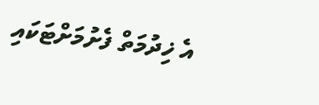އެ ޚިދުމަތް ފެށުމަށްޓަކައި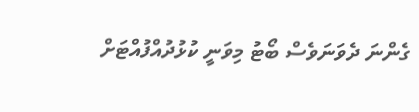ގެންނަ ދެވަނަވެސް ބޯޓު މިވަނީ ކުޅުދުއްފުއްޓަށް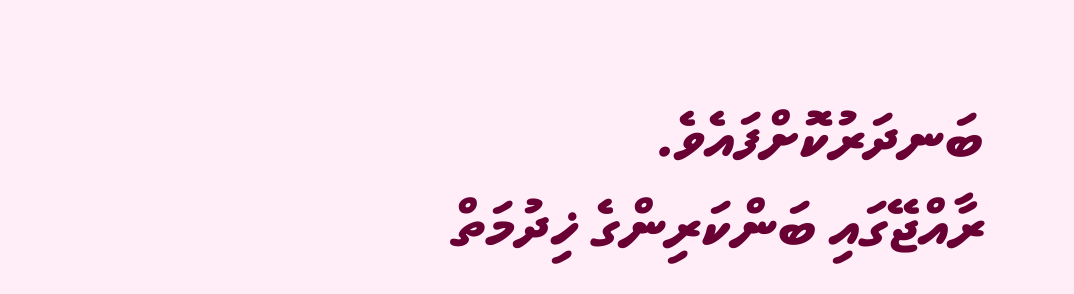ބަނދަރުކޮށްފައެވެ.
ރާއްޖޭގައި ބަންކަރިންގެ ޚިދުމަތް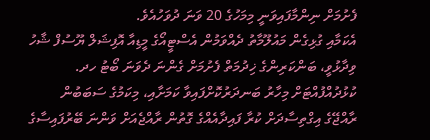ފެށުމަށް ނިންމާފައިވަނީ މިމަހުގެ 20 ވަނަ ދުވަހުއެވެ.
އެކަމާއި ގުޅިގެން މައުލޫމާތު ދެއްވަމުން އެސްޓީއޯގެ މީޑިއާ އޮފިޝަލް ޔޫސުފް ޝާހު ވިދާޅުވީ، ބަންކަރިންގެ ޚިދުމަތް ފެށުމަށް ގެންނަ ދެވަނަ ބޯޓު ހދ. ކުޅުދުއްފުއްޓަށް މިހާރު ބަނދަރުކޮށްފައިވާ ކަމަށާއި، މިކަމުގެ ސަބަބުން ރާއްޖޭގެ އިގްތިސާދަށް ކުރާ ފައިދާއެއްގެ ގޮތުން ރާއްޖެއަށް ވަންނަ ބޭރުފައިސާގެ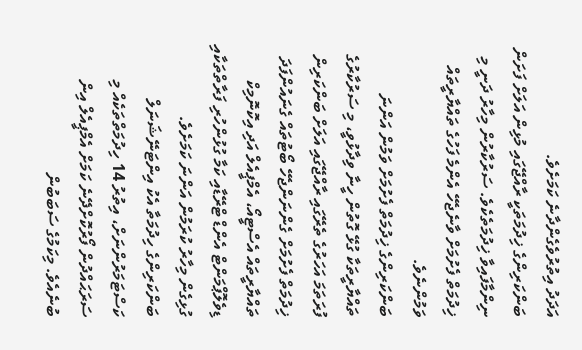އަދަދު އިތުރުވެގެންދާނެ ކަމަށެވެ.
ބަންކަރިންގެ ޚިދުމަތަކީ ރާއްޖޭގައި މުޅިން އަލަށް ފަށަން ނިންމާފައިވާ ޚިދުމަތެކެވެ. ސަރުކާރުން މިހާރު ދަނީ މި ޚިދުމަތް ފެށުމަށް ވާނެޖެހޭ އެންމެ ފަހުގެ ތައްޔާރީތައް ވަމުންނެވެ.
ބަންކަރިންގެ ޚިދުމަތް ފެށުމަށް ވަމުން އަންނަ ތައްޔާރީތަކާ ގުޅޭ ގޮތުން ހީނާ ވިދާޅުވީ، މި ސަރުކާރުގެ ފުރަތަމަ އަހަރުގެ ތެރޭގައި ރާއްޖޭގައި އަލަށް ބަންކަރިން ޚިދުމަތް ފެށުމަށް ގެންނަންޖެހޭ ބޯޓުތައް ގެނައުންފަދަ ތައްޔާރީތައް އެސްޓީއޯ، އެމްޕީއެލް އަދި އިކޮނޮމިކް ޑިވެލޮޕްމަންޓް އެންޑް ޓްރޭޑާއި ކަމާ ގުޅުންހުރި ފަރާތްތަކާއި ގުޅިގެން މިހާރު ކުރަމުން އަންނަ ކަމަށެވެ.
ބަންކަރިންގެ ހިދުމަތާ އެކު އިންޓަނޭޝަނަލް ކަސްޓަމަރުންނަށް، އިތުރު 14 ހިދުމަތްތަކެއް މި ސަރަޙައްދުން ފޯރުކޮށްދޭނެ ކަމަށް އެމްޕީއެލް އިން ބުނެއެވެ. މިކަމުގެ ސަބަބުން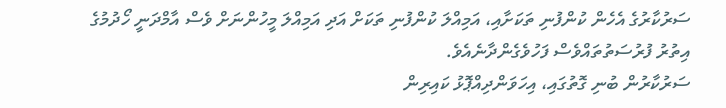ސަރުކާރުގެ އެހެން ކުންފުނި ތަކަށާއި، އަމިއްލަ ކުންފުނި ތަކަށް އަދި އަމިއްލަ މީހުންނަށް ވެސް އާމްދަނީ ހޯދުމުގެ އިތުރު ފުރުސަތުތައްވެސް ފަހުވެގެންދާނެއެވެ.
ސަރުކާރުން ބުނި ގޮތުގައި، އިހަވަންދިއްޕޮޅު ކައިރިން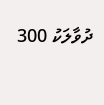ދުވާލަކު 300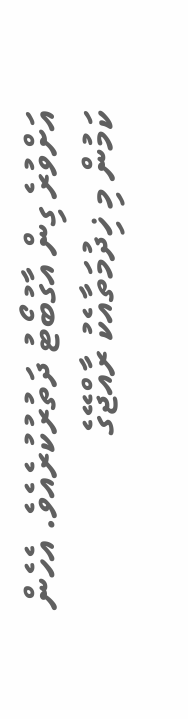އަށްވުރެ ގިން އާގުބޯޓު ދަތުރުކުރެއެވެ. އެހެން ކަމުން މި ޚިދުމަތާއެކު ރާއްޖޭގެ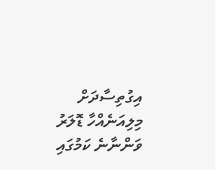އިގުތިސާދަށް މިލިއަނެއްހާ ޑޮލަރު ވަންނާނެ ކަމުގައި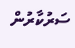ސަރުކާރުން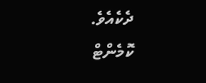ދެކެއެވެ.
ކޮމެންޓް